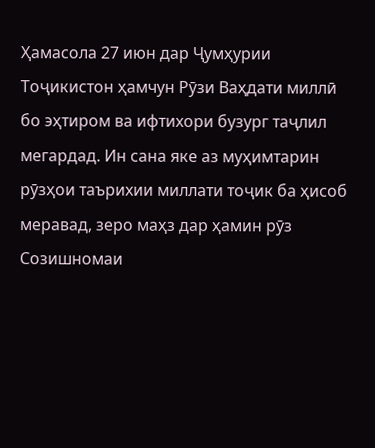Ҳамасола 27 июн дар Ҷумҳурии Тоҷикистон ҳамчун Рӯзи Ваҳдати миллӣ бо эҳтиром ва ифтихори бузург таҷлил мегардад. Ин сана яке аз муҳимтарин рӯзҳои таърихии миллати тоҷик ба ҳисоб меравад, зеро маҳз дар ҳамин рӯз Созишномаи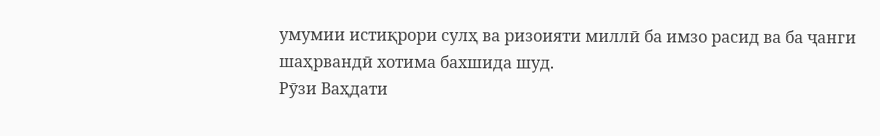умумии истиқрори сулҳ ва ризоияти миллӣ ба имзо расид ва ба ҷанги шаҳрвандӣ хотима бахшида шуд.
Рӯзи Ваҳдати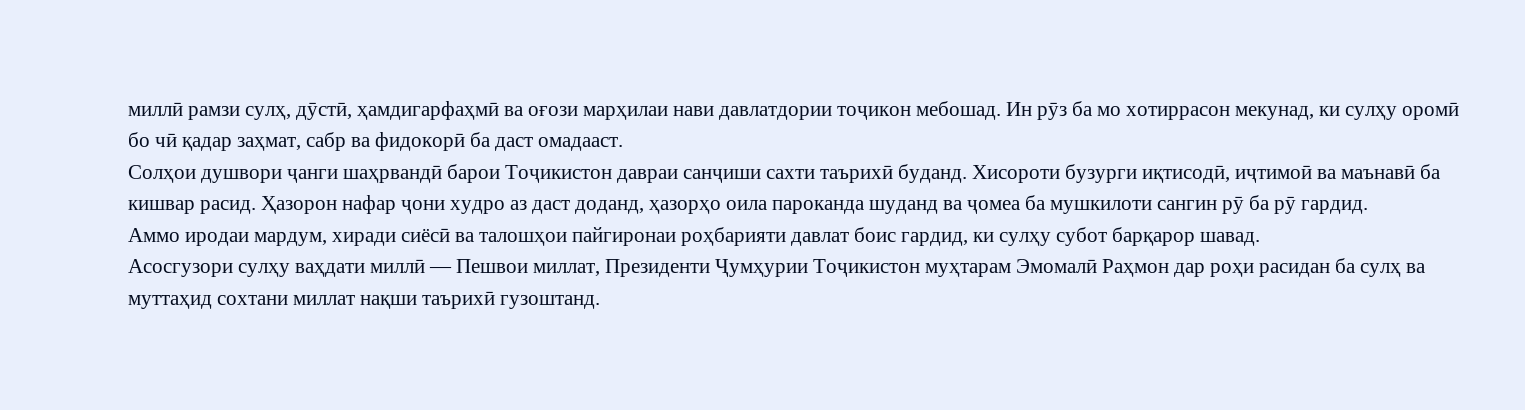миллӣ рамзи сулҳ, дӯстӣ, ҳамдигарфаҳмӣ ва оғози марҳилаи нави давлатдории тоҷикон мебошад. Ин рӯз ба мо хотиррасон мекунад, ки сулҳу оромӣ бо чӣ қадар заҳмат, сабр ва фидокорӣ ба даст омадааст.
Солҳои душвори ҷанги шаҳрвандӣ барои Тоҷикистон давраи санҷиши сахти таърихӣ буданд. Хисороти бузурги иқтисодӣ, иҷтимоӣ ва маънавӣ ба кишвар расид. Ҳазорон нафар ҷони худро аз даст доданд, ҳазорҳо оила пароканда шуданд ва ҷомеа ба мушкилоти сангин рӯ ба рӯ гардид.
Аммо иродаи мардум, хиради сиёсӣ ва талошҳои пайгиронаи роҳбарияти давлат боис гардид, ки сулҳу субот барқарор шавад.
Асосгузори сулҳу ваҳдати миллӣ — Пешвои миллат, Президенти Ҷумҳурии Тоҷикистон муҳтарам Эмомалӣ Раҳмон дар роҳи расидан ба сулҳ ва муттаҳид сохтани миллат нақши таърихӣ гузоштанд.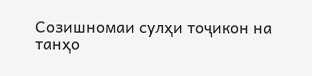Созишномаи сулҳи тоҷикон на танҳо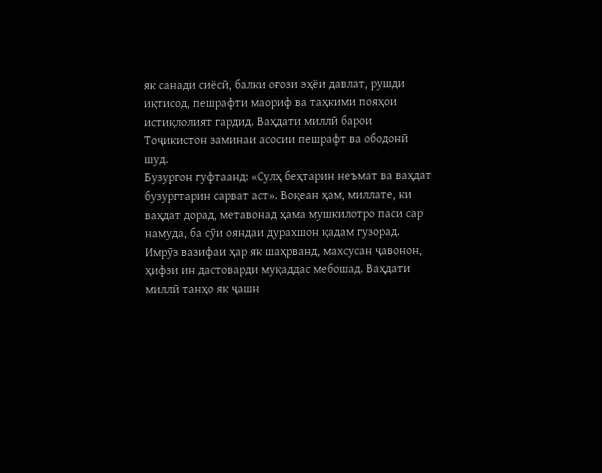як санади сиёсӣ, балки оғози эҳёи давлат, рушди иқтисод, пешрафти маориф ва таҳкими пояҳои истиқлолият гардид. Ваҳдати миллӣ барои Тоҷикистон заминаи асосии пешрафт ва ободонӣ шуд.
Бузургон гуфтаанд: «Сулҳ беҳтарин неъмат ва ваҳдат бузургтарин сарват аст». Воқеан ҳам, миллате, ки ваҳдат дорад, метавонад ҳама мушкилотро паси сар намуда, ба сӯи ояндаи дурахшон қадам гузорад.
Имрӯз вазифаи ҳар як шаҳрванд, махсусан ҷавонон, ҳифзи ин дастоварди муқаддас мебошад. Ваҳдати миллӣ танҳо як ҷашн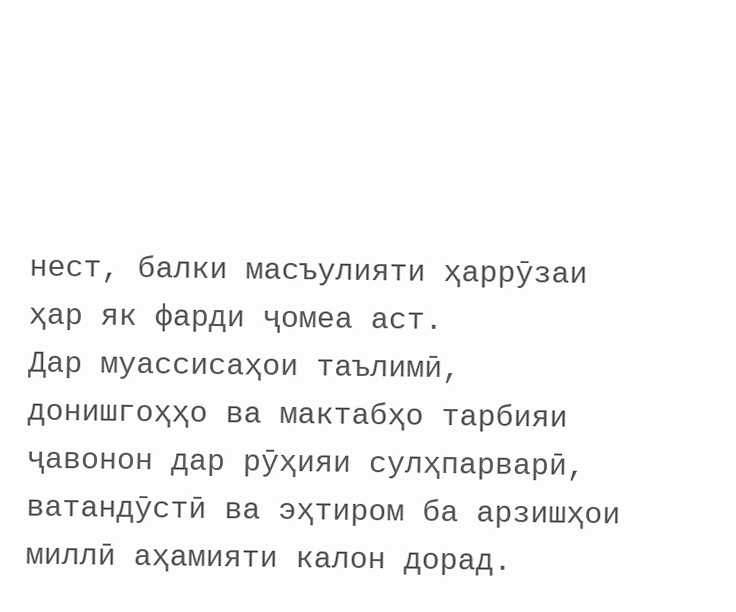нест, балки масъулияти ҳаррӯзаи ҳар як фарди ҷомеа аст.
Дар муассисаҳои таълимӣ, донишгоҳҳо ва мактабҳо тарбияи ҷавонон дар рӯҳияи сулҳпарварӣ, ватандӯстӣ ва эҳтиром ба арзишҳои миллӣ аҳамияти калон дорад.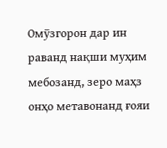Омӯзгорон дар ин раванд нақши муҳим мебозанд, зеро маҳз онҳо метавонанд ғояи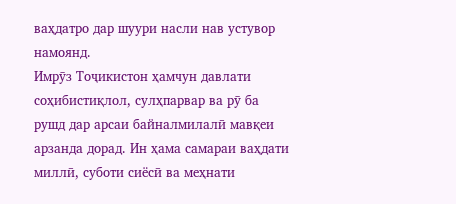ваҳдатро дар шуури насли нав устувор намоянд.
Имрӯз Тоҷикистон ҳамчун давлати соҳибистиқлол, сулҳпарвар ва рӯ ба рушд дар арсаи байналмилалӣ мавқеи арзанда дорад. Ин ҳама самараи ваҳдати миллӣ, суботи сиёсӣ ва меҳнати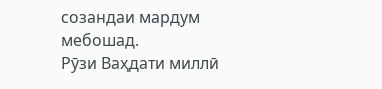созандаи мардум мебошад.
Рӯзи Ваҳдати миллӣ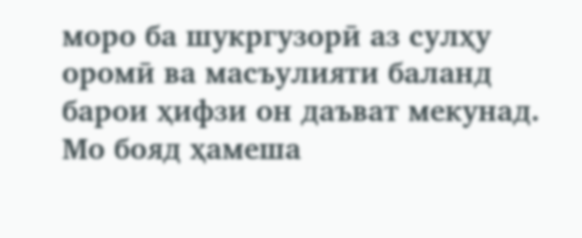моро ба шукргузорӣ аз сулҳу оромӣ ва масъулияти баланд барои ҳифзи он даъват мекунад. Мо бояд ҳамеша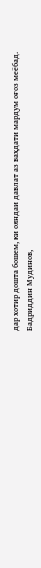дар хотир дошта бошем, ки ояндаи давлат аз ваҳдати мардум оғоз меёбад.
Бадриддин Мудинов,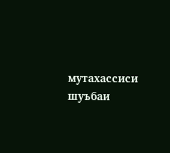мутахассиси шуъбаи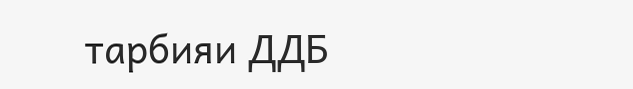тарбияи ДДБ